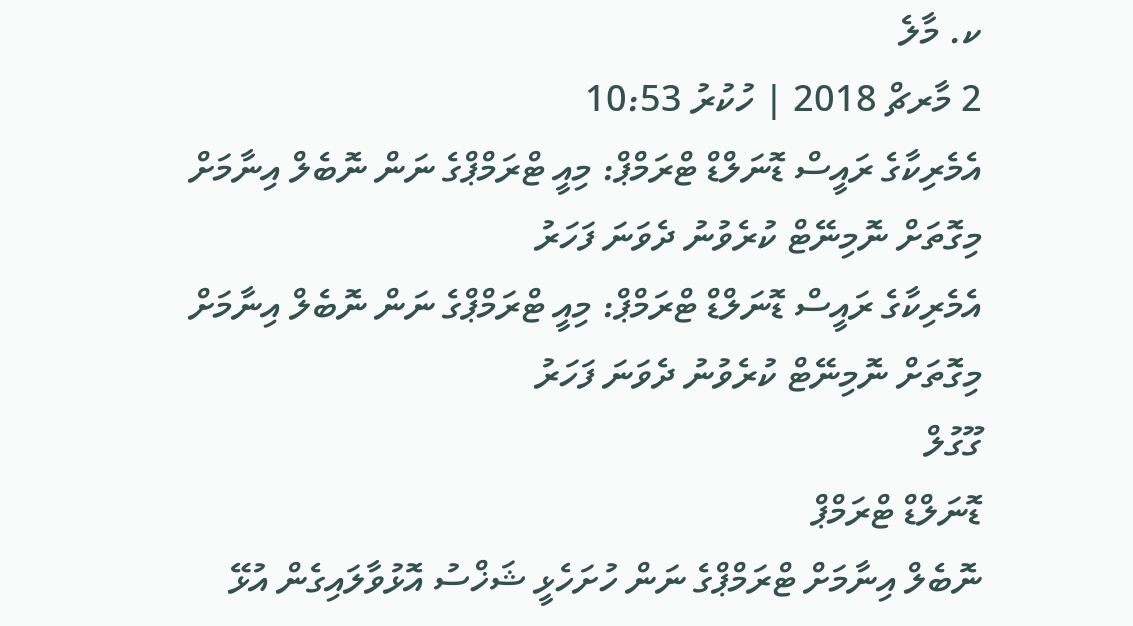ކ. މާލެ
2 މާރޗް 2018 | ހުކުރު 10:53
އެމެރިކާގެ ރައީސް ޑޮނަލްޑް ޓްރަމްޕް: މިއީ ޓްރަމްޕްގެ ނަން ނޮބެލް އިނާމަށް މިގޮތަށް ނޮމިނޭޓް ކުރެވުނު ދެވަނަ ފަހަރު
އެމެރިކާގެ ރައީސް ޑޮނަލްޑް ޓްރަމްޕް: މިއީ ޓްރަމްޕްގެ ނަން ނޮބެލް އިނާމަށް މިގޮތަށް ނޮމިނޭޓް ކުރެވުނު ދެވަނަ ފަހަރު
ގޫގުލް
ޑޮނަލްޑް ޓްރަމްޕް
ނޮބެލް އިނާމަށް ޓްރަމްޕްގެ ނަން ހުށަހެޅީ ޝަޚްސު އޮޅުވާލައިގެން އުޅޭ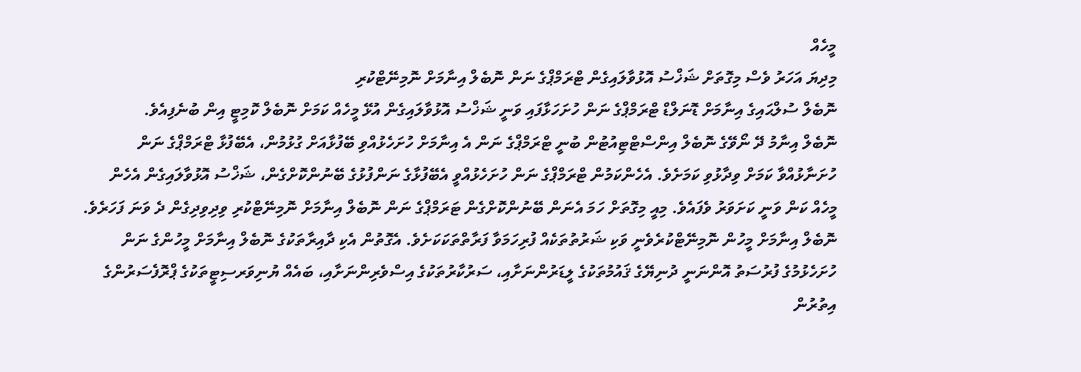މީހެއް
މިދިޔަ އަހަރު ވެސް މިގޮތަށް ޝަޚްސު އޮޅުވާލައިގެން ޓްރަމްޕްގެ ނަން ނޮބެލް އިނާމަށް ނޮމިނޭޓްކުރި
ނޮބެލް ސުލްޙައިގެ އިނާމަށް ޑޮނަލްޑް ޓްރަމްޕްގެ ނަން ހުށަހަޅާފައި ވަނީ ޝަޚްސު އޮޅުވާލައިގެން އުޅޭ މީހެއް ކަމަށް ނޮބެލް ކޮމިޓީ އިން ބުނެފިއެވެ.
ނޮބެލް އިނާމު ދޭ ނޯވޭގެ ނޮބެލް އިންސްޓްޓިއުޓުން ބުނީ ޓްރަމްޕްގެ ނަން އެ އިނާމަށް ހުށަހެޅުއްވި ބޭފުޅާއަށް ގުޅުމުން، އެބޭފުޅާ ޓްރަމްޕްގެ ނަން ހުށަނާޅުއްވާ ކަމަށް ވިދާޅުވި ކަމަށެވެ. އެހެންކަމުން ޓްރަމްޕްގެ ނަން ހުށަހެޅުއްވީ އެބޭފުޅާގެ ނަންފުޅުގެ ބޭނުންކޮށްގެން، ޝަޚްސު އޮޅުވާލައިގެން އެހެން މީހެއް ކަން ވަނީ ކަށަވަރު ވެފައެވެ. މިއީ މިގޮތަށް ހަމަ އެނަން ބޭނުންކޮށްގެން ޓަރަމްޕްގެ ނަން ނޮބެލް އިނާމަށް ނޮމިނޭޓްކުރި ވިދިވިދިގެން ދެ ވަނަ ފަހަރެވެ.
ނޮބެލް އިނާމަށް މީހުން ނޮމިނޭޓްކުރެވެނީ ވަކި ޝަރުތުތަކެއް ފުރިހަމަވާ ފަރާތްތަކަކަށެވެ. އެގޮތުން އެކި ދާއިރާތަކުގެ ނޮބެލް އިނާމަށް މީހުންގެ ނަން ހުށަހެޅުމުގެ ފުރުސަތު އޮންނަނީ ދުނިޔޭގެ ޤައުމުތަކުގެ ލީޑަރުންނަށާއި، ސަރުކާރުތަކުގެ އިސްވެރިންނަށާއި، ބައެއް ޔުނިވަރސިޓީތަކުގެ ޕްރޮފެސަރުންގެ އިތުރުން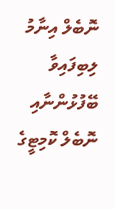ނޮބެލް އިނާމު ލިބިފައިވާ ބޭފުޅުންނާއި ނޮބެލް ކޮމިޓީގެ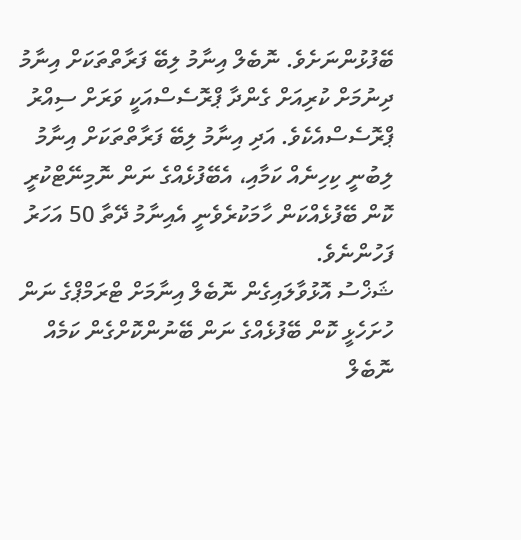ބޭފުޅުންނަށެވެ. ނޮބެލް އިނާމު ލިބޭ ފަރާތްތަކަށް އިނާމު ދިނުމަށް ކުރިއަށް ގެންދާ ޕްރޮސެސްއަކީ ވަރަށް ސިއްރު ޕްރޮސެސްއެކެވެ. އަދި އިނާމު ލިބޭ ފަރާތްތަކަށް އިނާމު ލިބުނީ ކިހިނެއް ކަމާއި، އެބޭފުޅެއްގެ ނަން ނޮމިނޭޓްކުރީ ކޮން ބޭފުޅެއްކަން ހާމަކުރެވެނީ އެއިނާމު ދޭތާ 50 އަހަރު ފަހުންނެވެ.
ޝަޚްސު އޮޅުވާލައިގެން ނޮބެލް އިނާމަށް ޓްރަމްޕްގެ ނަން ހުށަހެޅީ ކޮން ބޭފުޅެއްގެ ނަން ބޭނުންކޮށްގެން ކަމެއް ނޮބެލް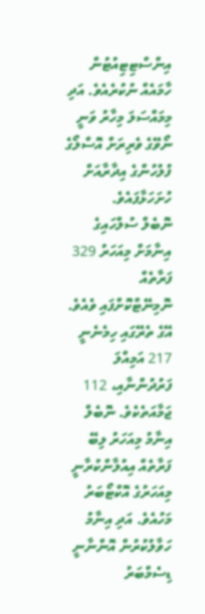އިންސްޓިޓިއުޓުން ހާމައެއް ނުކުރެއެވެ. އަދި މިމައްސަލަ މިހާރު ވަނީ ނޯވޭގެ ވެރިރަށް އޮސްލޯގެ ފުލުހުންގެ އިދާރާއަށް ހުށަހަޅާފައެވެ.
ނޮބެލް ސުލްހައިގެ އިނާމަށް މިއަހަރު 329 ފަރާތެއް ނޮމިނޭޓްކޮށްފައި ވެއެވެ. އޭގެ ތެރޭގައި ހިމެނެނީ 217 އަމިއްލަ ފަރުދުންނާއި، 112 ޖަމާއަތެކެވެ. ނޮބެލް އިނާމު މިއަހަރު ލިބޭ ފަރާތެއް އިއުލާންކުރާނީ މިއަހަރުގެ އޮކްޓޯބަރު މަހުއެވެ. އަދި އިނާމު ހަވާލުކުރުން އޮންނާނީ ޑިސެމްބަރު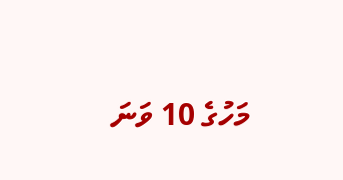މަހުގެ 10 ވަނަ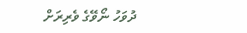ދުވަހު ނޯވޭގެ ވެރިރަށް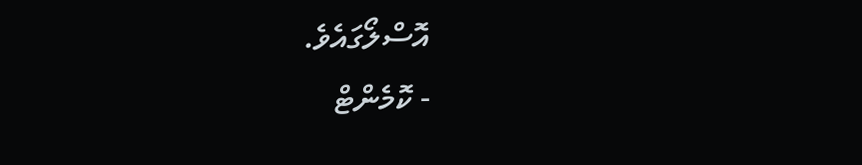އޮސްލޯގައެވެ.
- ކޮމެންޓް